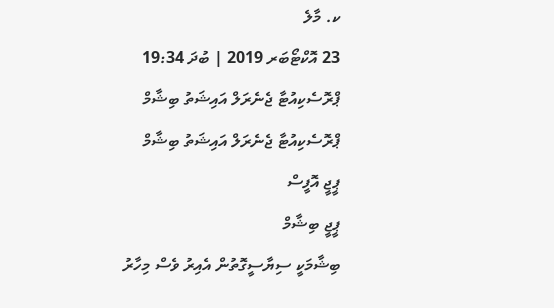ކ. މާލެ
23 އޮކްޓޯބަރ 2019 | ބުދަ 19:34
ޕްރޮސެކިއުޓާ ޖެނެރަލް އައިޝަތު ބިޝާމް
ޕްރޮސެކިއުޓާ ޖެނެރަލް އައިޝަތު ބިޝާމް
ޕީޖީ އޮފީސް
ޕީޖީ ބިޝާމް
ބިޝާމަކީ ސިޔާސީގޮތުން އެއިރު ވެސް މިހާރު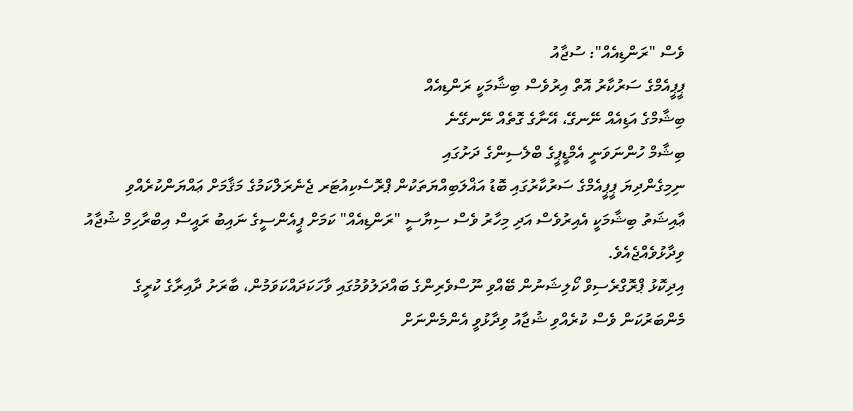ވެސް "ރަންޑިއެއް": ސުޖާއު
ޕީޕީއެމްގެ ސަރުކާރު އޮތް އިރުވެސް ބިޝާމަކީ ރަންޑިއެއް
ބިޝާމްގެ އަޑިއެއް ނޭނގޭ، އޭނާގެ ގޮތެއް ނޭނގޭނެ
ބިޝާމް ހުންނަވަނީ އެމްޑީޕީގެ ބްލެސިންގެ ދަށުގައި
ނިމިގެންދިޔަ ޕީޕީއެމްގެ ސަރުކާރުގައި ބޮޑު އަޣްލަބިއްޔަތަކުން ޕްރޮސެކިއުޓަރ ޖެނެރަލްކަމުގެ މަޤާމަށް ޢައްޔަންކުރެއްވި ޢާއިޝަތު ބިޝާމަކީ އެއިރުވެސް އަދި މިހާރު ވެސް ސިޔާސީ "ރަންޑިއެއް" ކަމަށް ޕީއެންސީގެ ނައިބު ރައީސް އިބްރާހިމް ޝުޖާއު ވިދާޅުވެއްޖެއެވެ.
އިދިކޮޅު ޕްރޮގްރެސިވް ކޯލިޝަނުން ބޭއްވި ނޫސްވެރިންގެ ބައްދަލުވުމުގައި ވާހަކަދައްކަވަމުން، ބާރަށު ދާއިރާގެ ކުރީގެ މެންބަރުކަން ވެސް ކުރެއްވި ޝުޖާއު ވިދާޅުވީ އެންމެންނަށް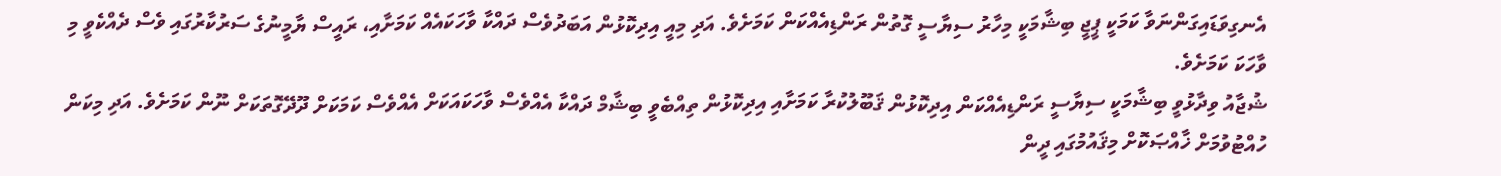އެނގިވަޑައިގަންނަވާ ކަމަކީ ޕީޖީ ބިޝާމަކީ މިހާރު ސިޔާސީ ގޮތުން ރަންޑިއެއްކަން ކަމަށެވެ. އަދި މިއީ އިދިކޮޅުން އަބަދުވެސް ދައްކާ ވާހަކައެއް ކަމަށާއި، ރައީސް ޔާމީނުގެ ސަރުކާރުގައި ވެސް ދެއްކެވީ މި ވާހަކަ ކަމަށެވެ.
ޝުޖާއު ވިދާޅުވީ ބިޝާމަކީ ސިޔާސީ ރަންޑިއެއްކަން އިދިކޮޅުން ޤަބޫލުކުރާ ކަމަށާއި އިދިކޮޅުން ތިއްބެވީ ބިޝާމް ދައްކާ އެއްވެސް ވާހަކައަކަށް އެއްވެސް ކަމަކަށް ދޫދޭގޮތަކަށް ނޫން ކަމަށެވެ. އަދި މިކަން ހުއްޓުވުމަށް ޚާއްޞަކޮށް މިޤައުމުގައި ދީން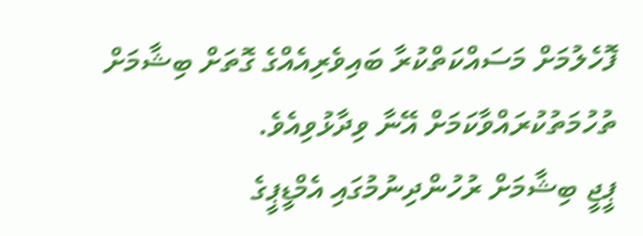ފޮހެލުމަށް މަސައްކަތްކުރާ ބައިވެރިއެއްގެ ގޮތަށް ބިޝާމަށް ތުހުމަތުކުރައްވާކަމަށް އޭނާ ވިދާޅުވިއެވެ.
ޕީޖީ ބިޝާމަށް ރުހުންދިނުމުގައި އެމްޑީޕީގެ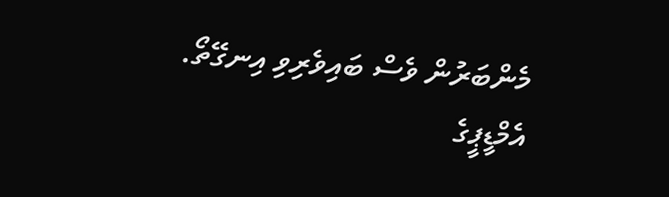މެންބަރުން ވެސް ބައިވެރިވި އިނގޭތޯ. އެމްޑީޕީގެ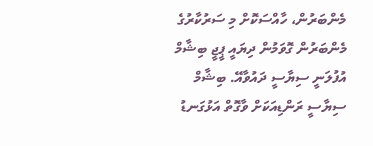މެންބަރުން، ހާއްސަކޮށް މި ސަރުކާރުގެ މެންބަރުން ގޮވަމުން ދިޔައީ ޕީޖީ ބިޝާމް އުފުލަނީ ސިޔާސީ ދައުވާއޭ. ބިޝާމް ސިޔާސީ ރަންޑިއަކަށް ވާގޮތް އަޅުގަނޑު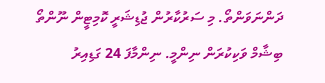ދަންނަވަންތޯ. މި ސަރުކާރުން ޖުޑިޝަރީ ކޮމިޓީން ނޫންތޯ ބިޝާމް ވަކިކުރަން ނިންމީ. ނިންމާފަ 24 ގަޑިއިރު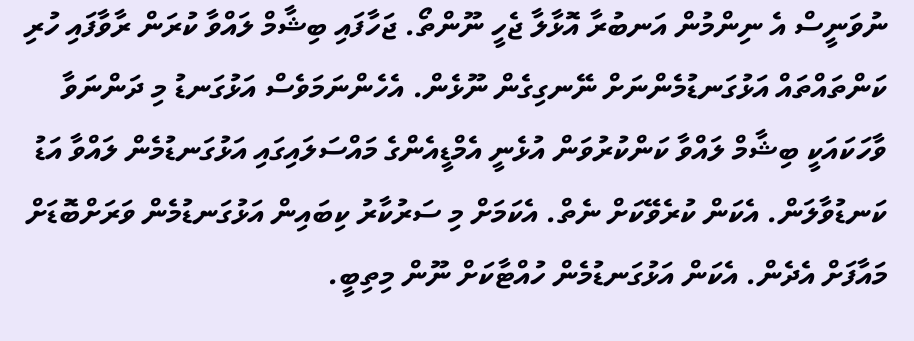ނުވަނީސް އެ ނިންމުން އަނބުރާ އޮޅާލާ ޖެހީ ނޫންތޯ. ޖަހާފައި ބިޝާމް ލައްވާ ކުރަން ރާވާފައި ހުރި ކަންތައްތައް އަޅުގަނޑުމެންނަށް ނޭނގިގެން ނޫޅެން. އެހެންނަމަވެސް އަޅުގަނޑު މި ދަންނަވާ ވާހަކައަކީ ބިޝާމް ލައްވާ ކަންކުރުވަން އުޅެނީ އެމްޑީއެންގެ މައްސަލައިގައި އަޅުގަނޑުމެން ލައްވާ އަޑު ކަނޑުވާލަން. އެކަން ކުރެވޭކަށް ނެތް. އެކަމަށް މި ސަރުކާރު ކިބައިން އަޅުގަނޑުމެން ވަރަށްބޮޑަށް މައާފަށް އެދެން. އެކަން އަޅުގަނޑުމެން ހުއްޓާކަށް ނޫން މިތިބީ.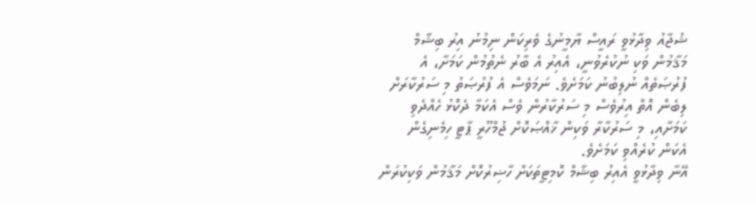ޝުޖާއު ވިދާޅުވީ ރައީސް ޔާމީނުގެ ވެރިކަން ނިމުނު އިރު ބިޝާމް މަޤާމުން ވަކި ނުކުރެވުނީ، އެއިރު އެ ބާރު ނެތުމުން ކަމަށާ، އެ ފުރުޞަތެއް ނުލިބުނު ކަމަށެވެ. ނަމަވެސް އެ ފުރުޞަތު މި ސަރުކާރަށް ލިބެން އޮތް އިރުވެސް މި ސަރުކާރުން ވެސް އެކަމާ ދެކޮޅު ހެއްދެވި ކަމަށާއި، މި ސަރުކާރާ ވަކިން ޚާއްޞަކޮށް ޖުމްހޫރީ ޕާޓީ ހިމެނިގެން އެކަން ކުރެއްވި ކަމަށެވެ.
އޭނާ ވިދާޅުވީ އެއިރު ބިޝާމް ކޮމިޓީތަކަށް ހާޟިރުކޮށް މަޤާމުން ވަކިކުރަން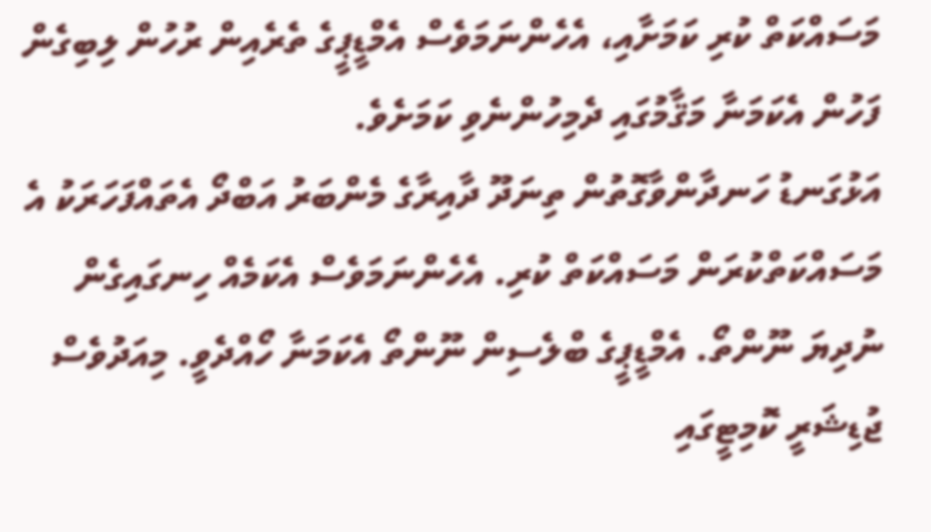މަސައްކަތް ކުރި ކަމަށާއި، އެހެންނަމަވެސް އެމްޑީޕީގެ ތެރެއިން ރުހުން ލިބިގެން ފަހުން އެކަމަނާ މަޤާމުގައި ދެމިހުންނެވި ކަމަށެވެ.
އަޅުގަނޑު ހަނދާންވާގޮތުން ތިނަދޫ ދާއިރާގެ މެންބަރު އަބްދޯ އެތައްފަހަރަކު އެ މަސައްކަތްކުރަން މަސައްކަތް ކުރި. އެހެންނަމަވެސް އެކަމެއް ހިނގައިގެން ނުދިޔަ ނޫންތޯ. އެމްޑީޕީގެ ބްލެސިން ނޫންތޯ އެކަމަނާ ހޯއްދެވީ. މިއަދުވެސް ޖުޑިޝަރީ ކޮމިޓީގައި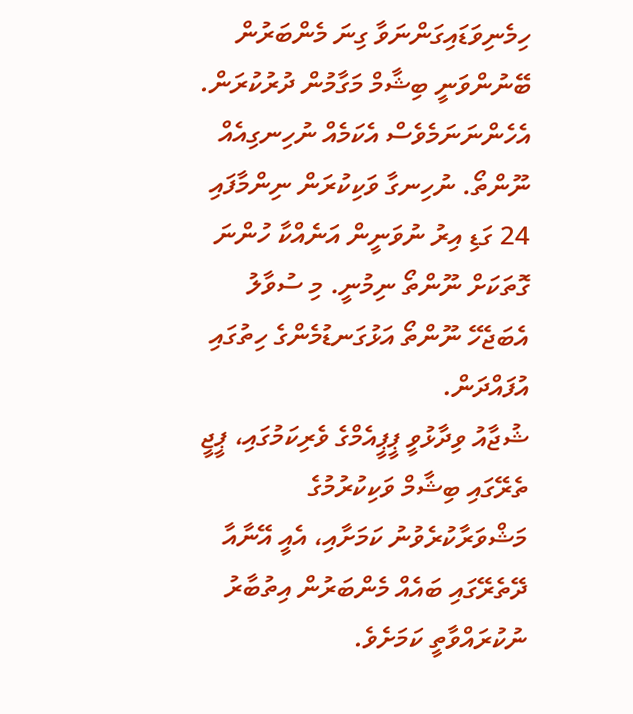ހިމެނިވަޑައިގަންނަވާ ގިނަ މެންބަރުން ބޭނުންވަނީ ބިޝާމް މަގާމުން ދުރުކުރަން. އެހެންނަނަމެވެސް އެކަމެއް ނުހިނގިއެއް ނޫންތޯ. ނުހިނގާ ވަކިކުރަން ނިންމާފައި 24 ގަޑި އިރު ނުވަނީން އަނެއްކާ ހުންނަ ގޮތަކަށް ނޫންތޯ ނިމުނީ. މި ސުވާލު އެބަޖެހޭ ނޫންތޯ އަޅުގަނޑުމެންގެ ހިތުގައި އުފައްދަން.
ޝުޖާއު ވިދާޅުވީ ޕީޕީއެމްގެ ވެރިކަމުގައި، ޕީޖީ ތެރޭގައި ބިޝާމް ވަކިކުރުމުގެ މަޝްވަރާކުރެވުނު ކަމަށާއި، އެއީ އޭނާއާ ދޭތެރޭގައި ބައެއް މެންބަރުން އިތުބާރު ނުކުރައްވާތީ ކަމަށެވެ.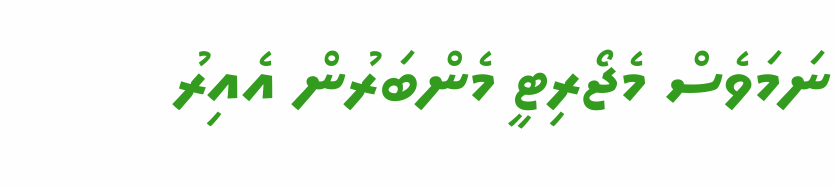ނަމަވެސް މެޖޯރިޓީ މެންބަރުން އެއިރު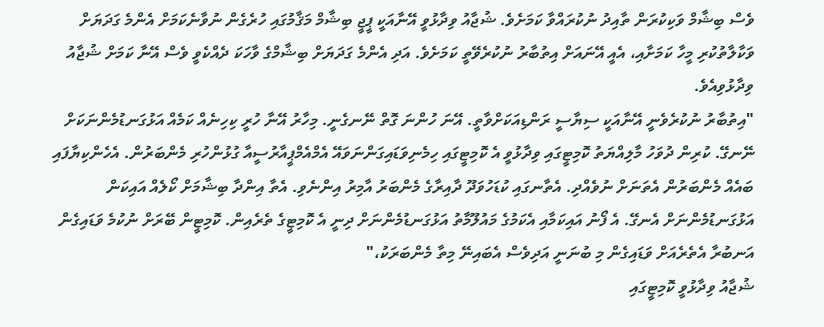ވެސް ބިޝާމް ވަކިކުރަން ތާއިދު ނުކުރައްވާ ކަމަށެވެ. ޝުޖާއު ވިދާޅުވީ އޭނާއަކީ ޕީޖީ ބިޝާމް މަޤާމުގައި ހުރެގެން ނުވާނެކަމަށް އެންމެ ގަދަޔަށް ވަކާލާތުކުރި މީހާ ކަމަށާއި، އެއީ އޭނައަށް އިތުބާރު ނުކުރެވޭތީ ކަމަށެވެ. އަދި އެންމެ ގަދަޔަށް ބިޝާމްގެ ވާހަކަ ދެއްކެވީ ވެސް އޭނާ ކަމަށް ޝުޖާއު ވިދާޅުވިއެވެ.
"އިތުބާރު ނުކުރެވެނީ އޭނާއަކީ ސިޔާސީ ރަންޑިއަކަށްވާތީ. އޭނަ ހުންނަ ގޮތް ނޭނގެނީ. މިހާރު އޭނާ ހުރީ ކިހިނެއް ކަމެއް އަޅުގަނޑުމެންނަކަށް ނޭނގޭ. ކުރިން ދުވަހު މާލިއްޔަތު ކޮމިޓީގައި ވިދާޅުވީ އެ ކޮމިޓީގައި ހިމެނިވަޑައިގަންނަވައޭ އެމްއެމްޕީއާރުސީއާ ގުޅުންހުރި މެންބަރުން. އެހެންކިޔާފައި ބައެއް މެންބަރުން އެތަނަށް ނުވެއްދި. އެތާނގައި ކުޑަހުވަދޫ ދާއިރާގެ މެންބަރު އާމިރު އިންނެވި. އެތާ އިންދާ ބިޝާމަށް ކޯލެއް އައިކަން އަޅުގަނޑުމެންނަށް އެނގޭ. އެ ފޯނު އައިކަމާއި އެކަމުގެ މައުލޫމާތު އަޅުގަނޑުމެންނަށް ދިނީ އެ ކޮމިޓީގެ ތެރެއިން. ކޮމިޓީން ބޭރަށް ނުކުމެ ވަޑައިގެން އަނބުރާ އެތެރެއަށް ވަޑައިގެން މި ބުނަނީ އަދިވެސް އެބައިނޭ މިތާ މެންބަރަކު،"
ޝުޖާއު ވިދާޅުވީ ކޮމިޓީގައި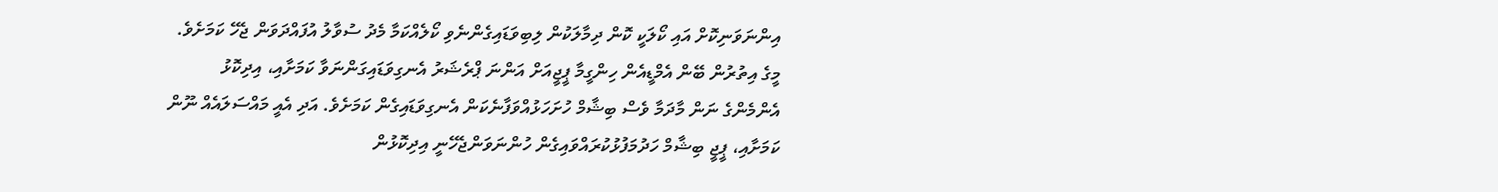އިންނަވަނިކޮށް އައި ކޯލަކީ ކޮން ދިމާލަކުން ލިބިވަޑައިގެންނެވި ކޯލެއްކަމާ މެދު ސުވާލު އުފައްދަވަން ޖެހޭ ކަމަށެވެ. މީގެ އިތުރުން ބޭން އެމްޑީއެން ހިންގީމާ ޕީޖީއަށް އަންނަ ޕްރެޝަރު އެނގިވަޑައިގަންނަވާ ކަމަށާއި، އިދިކޮޅު އެންމެންގެ ނަން މާދަމާ ވެސް ބިޝާމް ހުށަހަޅުއްވަފާނެކަން އެނގިވަޑައިގެން ކަމަށެވެ. އަދި އެއީ މައްސަލައެއް ނޫން ކަމަށާއި، ޕީޖީ ބިޝާމް ހަދުމަފުޅުކުރައްވައިގެން ހުންނަވަންޖެހޭނީ އިދިކޮޅުން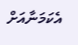އެކަމަނާއަށް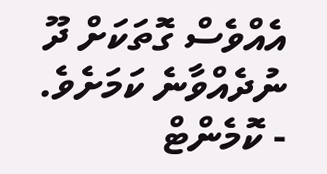އެއްވެސް ގޮތަކަށް ދޫ ނުދެއްވާނެ ކަމަށެވެ.
- ކޮމެންޓް